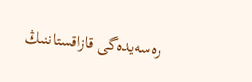رەسەيدەگى قازاقستاننىڭ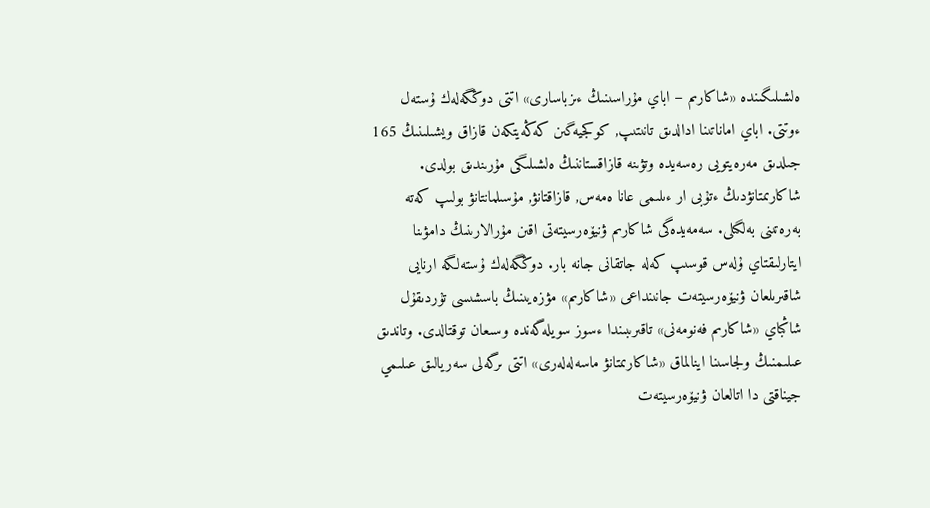ەلشىلىگىندە «شاكارىم – اباي مۇراسىنىڭ ءىزباسارى» اتتى دوڭگەلەك ۇستەل ءوتتى. اباي اماناتىنا ادالدىق تانىتىپ, كوكجيەگىن كەڭەيتكەن قازاق ويشىلىنىڭ 165 جىلدىق مەرەيتويى رەسەيدە وتۋىنە قازاقستاننىڭ ەلشىلىگى مۇرىندىق بولدى.
شاكارىمتانۋدىڭ ءتۇبى ار ءىلىمى عانا ەمەس, قازاقتانۋ, مۇسىلمانتانۋ بولىپ كەتە بەرەتىنى بەلگىلى. سەمەيدەگى شاكارىم ۋنيۆەرسيتەتى اقىن مۇرالارىنىڭ دامۋىنا ايتارلىقتاي ۇلەس قوسىپ كەلە جاتقانى جانە بار. دوڭگەلەك ۇستەلگە ارنايى شاقىرىلعان ۋنيۆەرسيتەت جانىنداعى «شاكارىم» مۋزەيىنىڭ باسشىسى تۇردىقۇل شاڭباي «شاكارىم فەنومەنى» تاقىرىبىندا ءسوز سويلەگەندە وسىعان توقتالدى. وتاندىق عىلىمنىڭ ولجاسىنا اينالماق «شاكارىمتانۋ ماسەلەلەرى» اتتى ىرگەلى سەريالىق عىلىمي جيناقتى دا اتالعان ۋنيۆەرسيتەت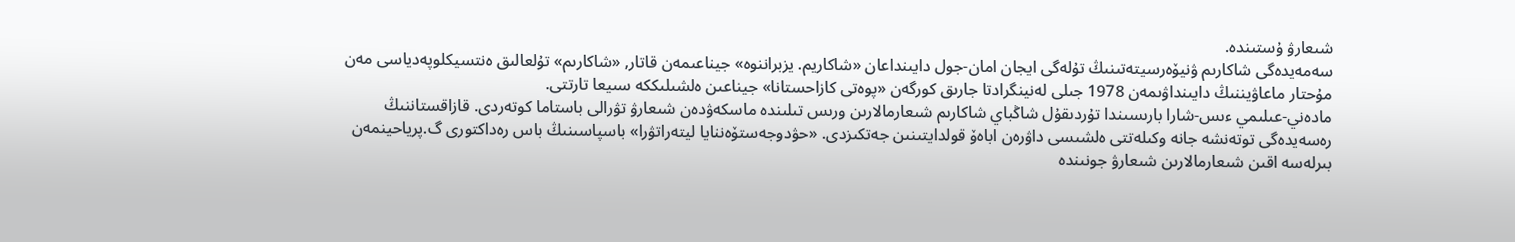شىعارۋ ۇستىندە.
سەمەيدەگى شاكارىم ۋنيۆەرسيتەتىنىڭ تۇلەگى ايجان امان-جول دايىنداعان «شاكاريم. يزبراننوە» جيناعىمەن قاتار, «شاكارىم» تۇلعالىق ەنتسيكلوپەدياسى مەن مۇحتار ماعاۋيننىڭ دايىنداۋىمەن 1978 جىلى لەنينگرادتا جارىق كورگەن «پوەتى كازاحستانا» جيناعىن ەلشىلىككە سىيعا تارتتى.
مادەني-عىلىمي ءىس-شارا بارىسىندا تۇردىقۇل شاڭباي شاكارىم شىعارمالارىن ورىس تىلىندە ماسكەۋدەن شىعارۋ تۋرالى باستاما كوتەردى. قازاقستاننىڭ رەسەيدەگى توتەنشە جانە وكىلەتتى ەلشىسى داۋرەن اباەۆ قولدايتىنىن جەتكىزدى. «حۋدوجەستۆەننايا ليتەراتۋرا» باسپاسىنىڭ باس رەداكتورى گ.پرياحينمەن بىرلەسە اقىن شىعارمالارىن شىعارۋ جونىندە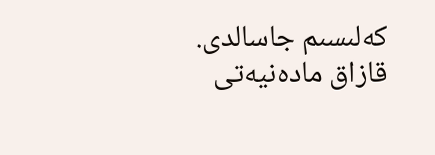كەلىسىم جاسالدى.
قازاق مادەنيەتى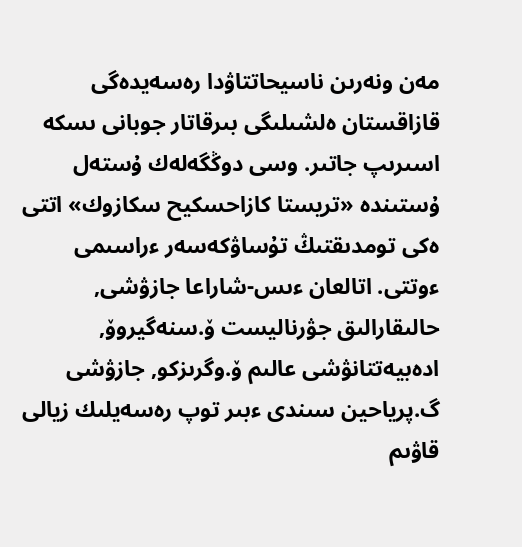مەن ونەرىن ناسيحاتتاۋدا رەسەيدەگى قازاقستان ەلشىلىگى بىرقاتار جوبانى ىسكە اسىرىپ جاتىر. وسى دوڭگەلەك ۇستەل ۇستىندە «تريستا كازاحسكيح سكازوك» اتتى ەكى تومدىقتىڭ تۇساۋكەسەر ءراسىمى ءوتتى. اتالعان ءىس-شاراعا جازۋشى, حالىقارالىق جۋرناليست ۆ.سنەگيروۆ, ادەبيەتتانۋشى عالىم ۆ.وگرىزكو, جازۋشى گ.پرياحين سىندى ءبىر توپ رەسەيلىك زيالى قاۋىم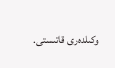وكىلدەرى قاتىستى.